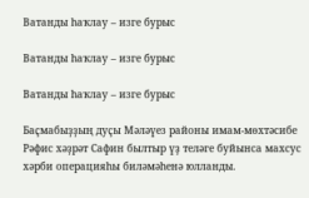Ватанды һаҡлау – изге бурыс

Ватанды һаҡлау – изге бурыс

Ватанды һаҡлау – изге бурыс

Баҫмабыҙҙың дуҫы Мәләүез районы имам-мөхтәсибе Рәфис хәҙрәт Сафин былтыр үҙ теләге буйынса махсус хәрби операцияһы биләмәһенә юлланды.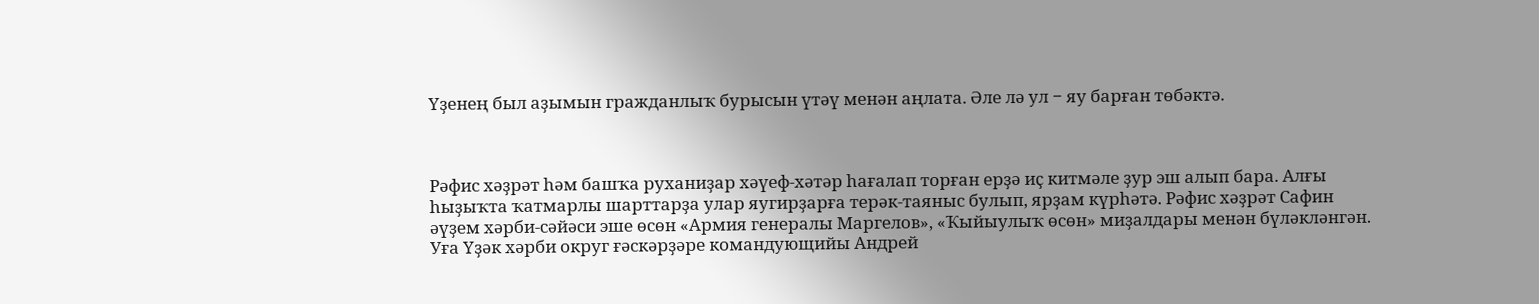Үҙенең был аҙымын гражданлыҡ бурысын үтәү менән аңлата. Әле лә ул − яу барған төбәктә.



Рәфис хәҙрәт һәм башҡа руханиҙар хәүеф-хәтәр һағалап торған ерҙә иҫ китмәле ҙур эш алып бара. Алғы һыҙыҡта ҡатмарлы шарттарҙа улар яугирҙарға терәк-таяныс булып, ярҙам күрһәтә. Рәфис хәҙрәт Сафин әүҙем хәрби-сәйәси эше өсөн «Армия генералы Маргелов», «Ҡыйыулыҡ өсөн» миҙалдары менән бүләкләнгән. Уға Үҙәк хәрби округ ғәскәрҙәре командующийы Андрей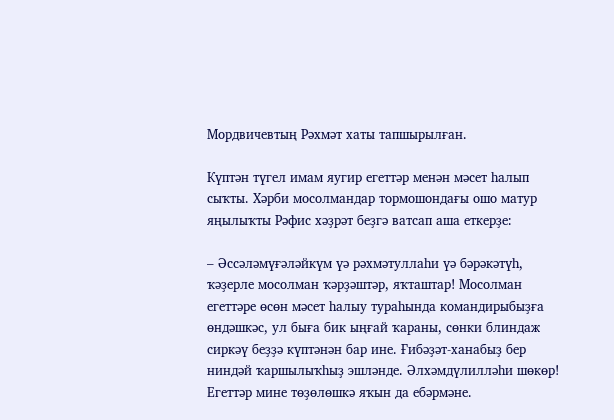Мордвичевтың Рәхмәт хаты тапшырылған.

Күптән түгел имам яугир егеттәр менән мәсет һалып сыҡты. Хәрби мосолмандар тормошондағы ошо матур яңылыҡты Рәфис хәҙрәт беҙгә ватсап аша еткерҙе:

– Әссәләмүғәләйкүм үә рәхмәтуллаһи үә бәрәкәтүһ, ҡәҙерле мосолман ҡәрҙәштәр, яҡташтар! Мосолман егеттәре өсөн мәсет һалыу тураһында командирыбыҙға өндәшкәс, ул быға бик ыңғай ҡараны, сөнки блиндаж сиркәү беҙҙә күптәнән бар ине. Ғибәҙәт-ханабыҙ бер ниндәй ҡаршылыҡһыҙ эшләнде. Әлхәмдүлилләһи шөкөр! Егеттәр мине төҙөлөшкә яҡын да ебәрмәне.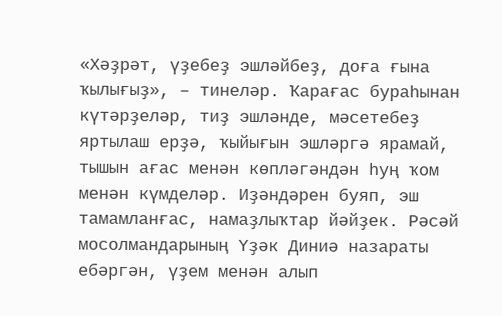«Хәҙрәт, үҙебеҙ эшләйбеҙ, доға ғына ҡылығыҙ», – тинеләр. Ҡарағас бураһынан күтәрҙеләр, тиҙ эшләнде, мәсетебеҙ яртылаш ерҙә, ҡыйығын эшләргә ярамай, тышын ағас менән көпләгәндән һуң ҡом менән күмделәр. Иҙәндәрен буяп, эш тамамланғас, намаҙлыҡтар йәйҙек. Рәсәй мосолмандарының Үҙәк Диниә назараты ебәргән, үҙем менән алып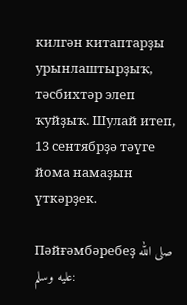килгән китаптарҙы урынлаштырҙыҡ, тәсбихтәр элеп ҡуйҙыҡ. Шулай итеп, 13 сентябрҙә тәүге йома намаҙын үткәрҙек.

Пәйғәмбәребеҙ صلى الله عليه وسلم: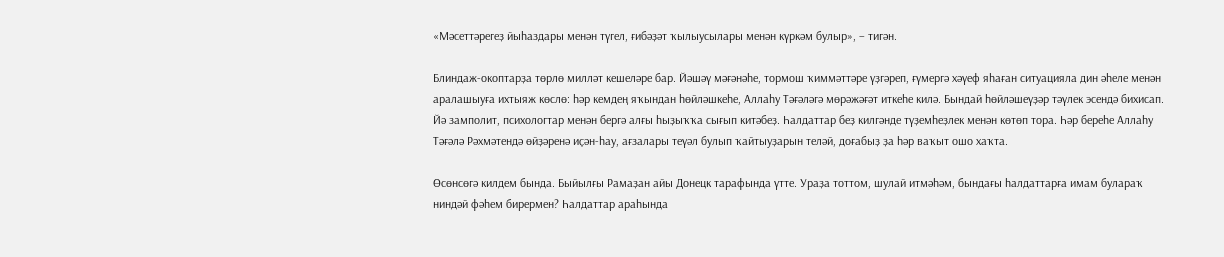«Мәсеттәрегеҙ йыһаздары менән түгел, ғибәҙәт ҡылыусылары менән күркәм булыр», – тигән.

Блиндаж-окоптарҙа төрлө милләт кешеләре бар. Йәшәү мәғәнәһе, тормош ҡиммәттәре үҙгәреп, ғүмергә хәүеф яһаған ситуацияла дин әһеле менән аралашыуға ихтыяж көслө: һәр кемдең яҡындан һөйләшкеһе, Аллаһу Тәғәләгә мөрәжәғәт иткеһе килә. Бындай һөйләшеүҙәр тәүлек эсендә бихисап. Йә замполит, психологтар менән бергә алғы һыҙыҡҡа сығып китәбеҙ. Һалдаттар беҙ килгәнде түҙемһеҙлек менән көтөп тора. Һәр береһе Аллаһу Тәғәлә Рәхмәтендә өйҙәренә иҫән-һау, ағзалары теүәл булып ҡайтыуҙарын теләй, доғабыҙ ҙа һәр ваҡыт ошо хаҡта.

Өсөнсөгә килдем бында. Быйылғы Рамаҙан айы Донецк тарафында үтте. Ураҙа тоттом, шулай итмәһәм, бындағы һалдаттарға имам булараҡ ниндәй фәһем бирермен? Һалдаттар араһында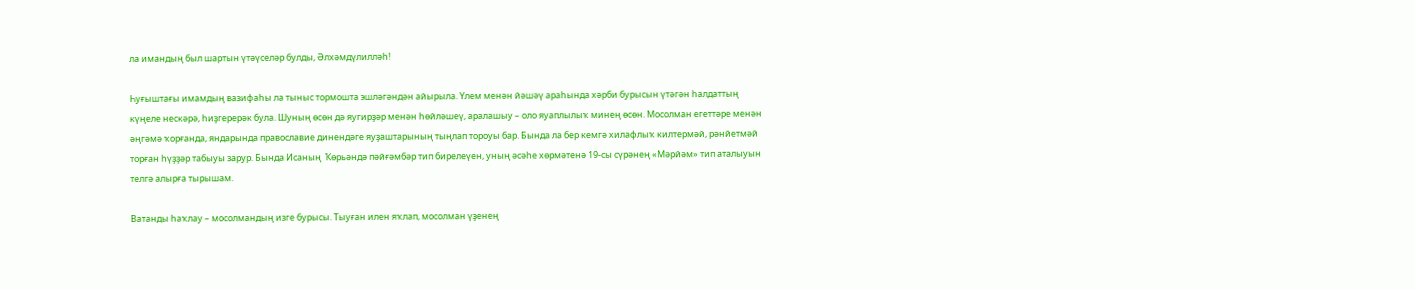ла имандың был шартын үтәүселәр булды, Әлхәмдүлилләһ!

Һуғыштағы имамдың вазифаһы ла тыныс тормошта эшләгәндән айырыла. Үлем менән йәшәү араһында хәрби бурысын үтәгән һалдаттың күңеле нескәрә, һиҙгерерәк була. Шуның өсөн дә яугирҙәр менән һөйләшеү, аралашыу – оло яуаплылыҡ минең өсөн. Мосолман егеттәре менән әңгәмә ҡорғанда, яндарында православие динендәге яуҙаштарының тыңлап тороуы бар. Бында ла бер кемгә хилафлыҡ килтермәй, рәнйетмәй торған һүҙҙәр табыуы зарур. Бында Исаның  Ҡөрьәндә пәйғәмбәр тип бирелеүен, уның әсәһе хөрмәтенә 19-сы сүрәнең «Мәрйәм» тип аталыуын телгә алырға тырышам.

Ватанды һаҡлау – мосолмандың изге бурысы. Тыуған илен яҡлап, мосолман үҙенең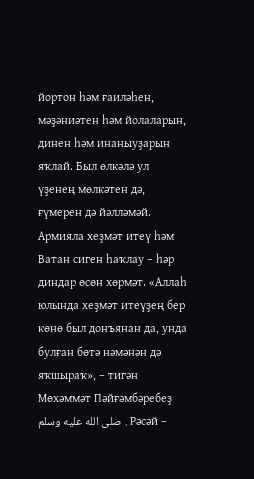йортон һәм ғаиләһен, мәҙәниәтен һәм йолаларын, динен һәм инаныуҙарын яҡлай. Был өлкәлә ул үҙенең мөлкәтен дә, ғүмерен дә йәлләмәй. Армияла хеҙмәт итеү һәм Ватан сиген һаҡлау – һәр диндар өсөн хөрмәт. «Аллаһ юлында хеҙмәт итеүҙең бер көнө был донъянан да, унда булған бөтә нәмәнән дә яҡшыраҡ», – тигән Мөхәммәт Пәйғәмбәребеҙ صلى الله عليه وسلم . Рәсәй –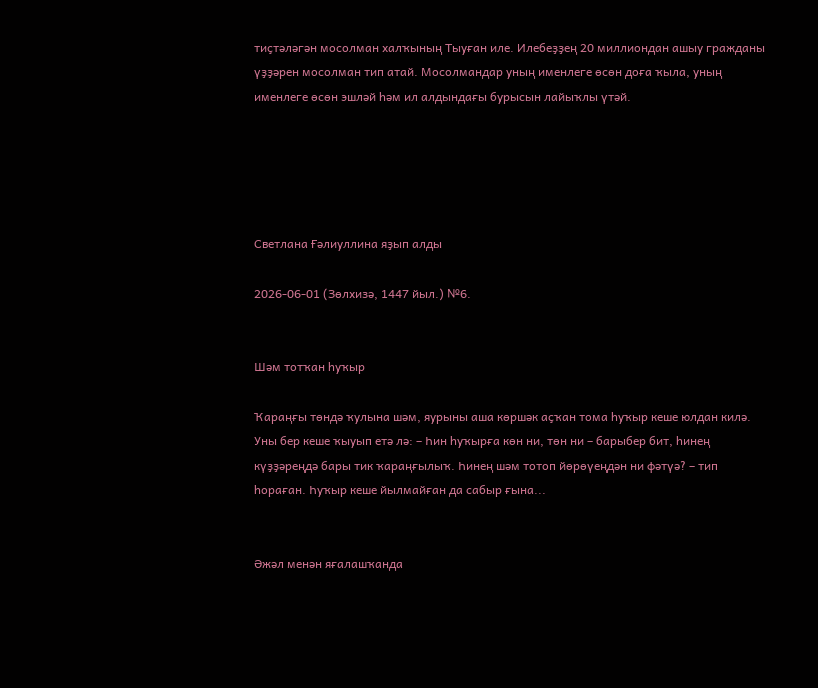тиҫтәләгән мосолман халҡының Тыуған иле. Илебеҙҙең 20 миллиондан ашыу гражданы үҙҙәрен мосолман тип атай. Мосолмандар уның именлеге өсөн доға ҡыла, уның именлеге өсөн эшләй һәм ил алдындағы бурысын лайыҡлы үтәй.





Светлана Ғәлиуллина яҙып алды

2026-06-01 (Зөлхизә, 1447 йыл.) №6.


Шәм тотҡан һуҡыр

Ҡараңғы төндә ҡулына шәм, яурыны аша көршәк аҫҡан тома һуҡыр кеше юлдан килә. Уны бер кеше ҡыуып етә лә: – Һин һуҡырға көн ни, төн ни – барыбер бит, һинең күҙҙәреңдә бары тик ҡараңғылыҡ. Һинең шәм тотоп йөрөүеңдән ни фәтүә? – тип һораған. Һуҡыр кеше йылмайған да сабыр ғына...


Әжәл менән яғалашҡанда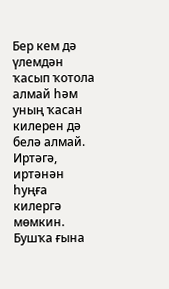Бер кем дә үлемдән ҡасып ҡотола алмай һәм уның ҡасан килерен дә белә алмай. Иртәгә, иртәнән һуңға килергә мөмкин. Бушҡа ғына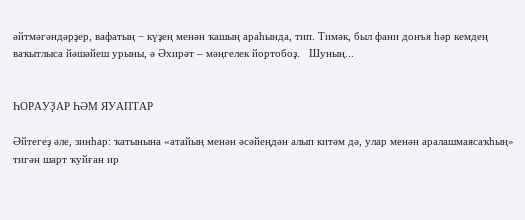әйтмәгәндәрҙер, вафатың − күҙең менән ҡашың араһында, тип. Тимәк, был фани донъя һәр кемдең ваҡытлыса йәшәйеш урыны, ә Әхирәт – мәңгелек йортобоҙ.   Шуның...


ҺОРАУҘАР ҺӘМ ЯУАПТАР

Әйтегеҙ әле, зинһар: ҡатынына «атайың менән әсәйеңдән алып китәм дә, улар менән аралашмаясаҡһың» тигән шарт ҡуйған ир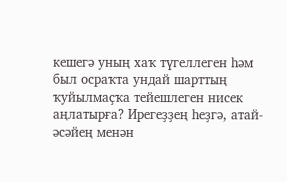кешегә уның хаҡ түгеллеген һәм был осраҡта ундай шарттың ҡуйылмаҫҡа тейешлеген нисек аңлатырға? Ирегеҙҙең һеҙгә, атай-әсәйең менән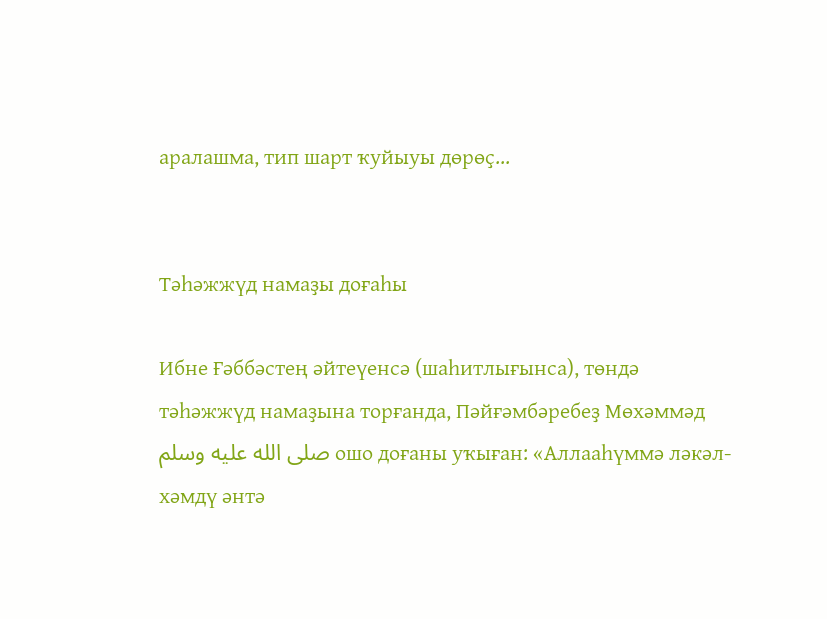аралашма, тип шарт ҡуйыуы дөрөҫ...


Тәһәжжүд намаҙы доғаһы

Ибне Ғәббәстең әйтеүенсә (шаһитлығынса), төндә тәһәжжүд намаҙына торғанда, Пәйғәмбәребеҙ Мөхәммәд صلى الله عليه وسلم ошо доғаны уҡыған: «Аллааһүммә ләкәл-хәмдү әнтә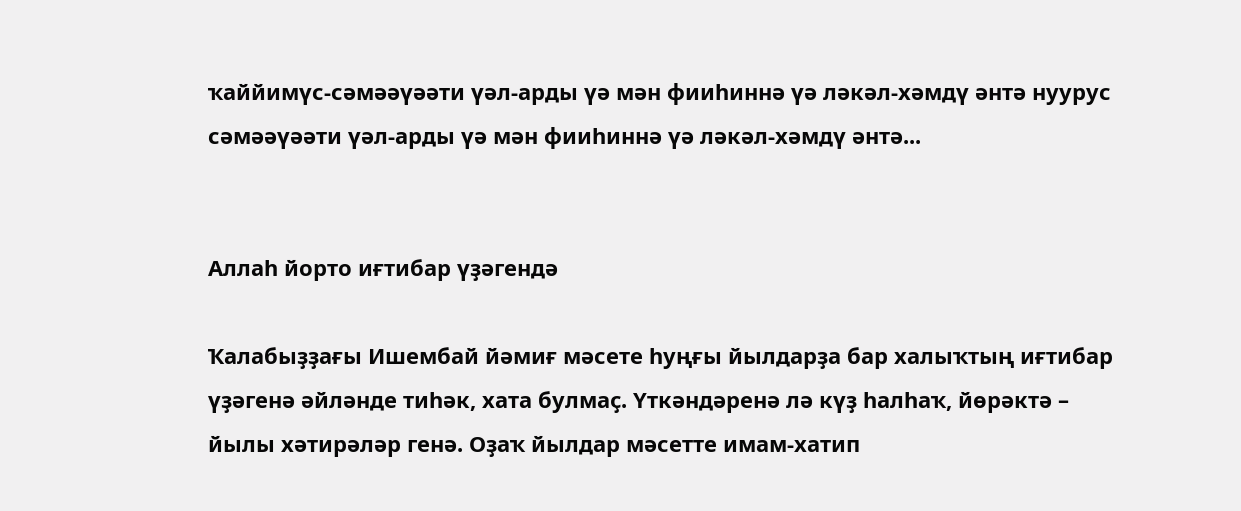ҡаййимүс-сәмәәүәәти үәл-арды үә мән фииһиннә үә ләкәл-хәмдү әнтә нуурус сәмәәүәәти үәл-арды үә мән фииһиннә үә ләкәл-хәмдү әнтә...


Аллаһ йорто иғтибар үҙәгендә

Ҡалабыҙҙағы Ишембай йәмиғ мәсете һуңғы йылдарҙа бар халыҡтың иғтибар үҙәгенә әйләнде тиһәк, хата булмаҫ. Үткәндәренә лә күҙ һалһаҡ, йөрәктә – йылы хәтирәләр генә. Оҙаҡ йылдар мәсетте имам-хатип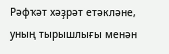Рәфҡәт хәҙрәт етәкләне, уның тырышлығы менән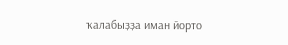ҡалабыҙҙа иман йорто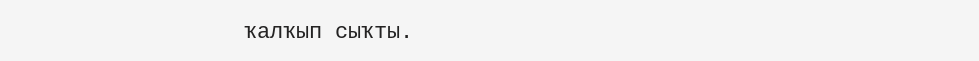ҡалҡып сыҡты.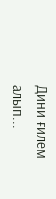Дини ғилем алып...